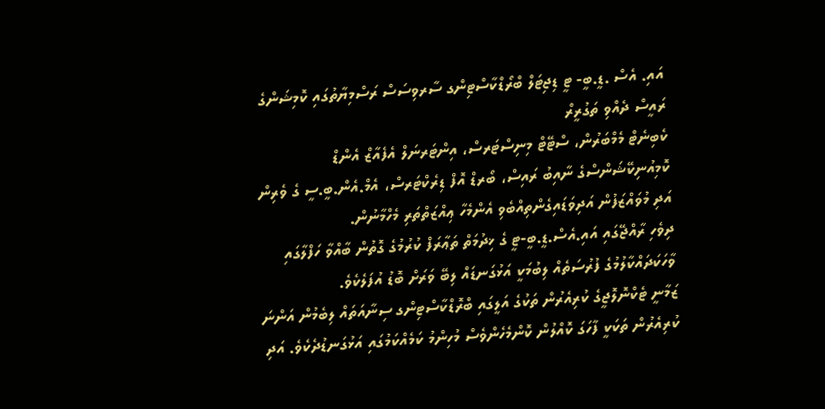އައި. އެސް .ޑީ.ބީ- ޓީ ޑިޖިޓަލް ބްރޯޑްކާސްޓިންގ ސާރވިސަސް ރަސްމިޔާތުގައި ކޮމިޝަންގެ ރައީސް ދެއްވި ތަގުރީރް
ކެބިނެޓް މެމްބަރުން، ސްޓޭޓް މިނިސްޓަރސް، އިންޓަރނަލް އެފެއާޒް އެންޑް ކޮމިއުނިކޭޝަންސްގެ ނާއިބު ރައިސް، ބޯރޑް އޮފް ޑިރެކްޓަރސް، އެމް.އެން.ބީ.ސީ ގެ ވެރިން އަދި މުވައްޒަފުން އަދިވަޑައިގެންތިއްބެވި އެންމެހާ ޢިއްޒަތްތަރި މެހްމާނުން.
ދިވެހި ރާއްޖޭގައި އައި.އެސް.ޑީ.ބީ-ޓީ ގެ ޚިދުމަތް ތަޢާރަފް ކުރުމުގެ ގޮތުން ބާއްވާ ހަފްލާގައި ވާހަކަދައްކާލުމުގެ ފުރުސަތެއް ލިބުމަކީ އަޅުގަނޑައް ލިބޭ ވަރަށް ބޮޑު އުފަލެކެވެ.
ޒަމާނީ ޓެކްނޮލޮޖީގެ ކުރިއެރުން ތަކުގެ އަލީގައި ބްރޮޑްކާސްޓިންގ ސިނާއަތައް ލިބެމުން އަންނަ ކުރިއެރުން ތަކަކީ ފާހަގަ ކޮއްލުން ކޮންމެހެންވެސް މުހިންމު ކަމެއްކަމުގައި އަޅުގަނޑުދެކެވެ. އަދި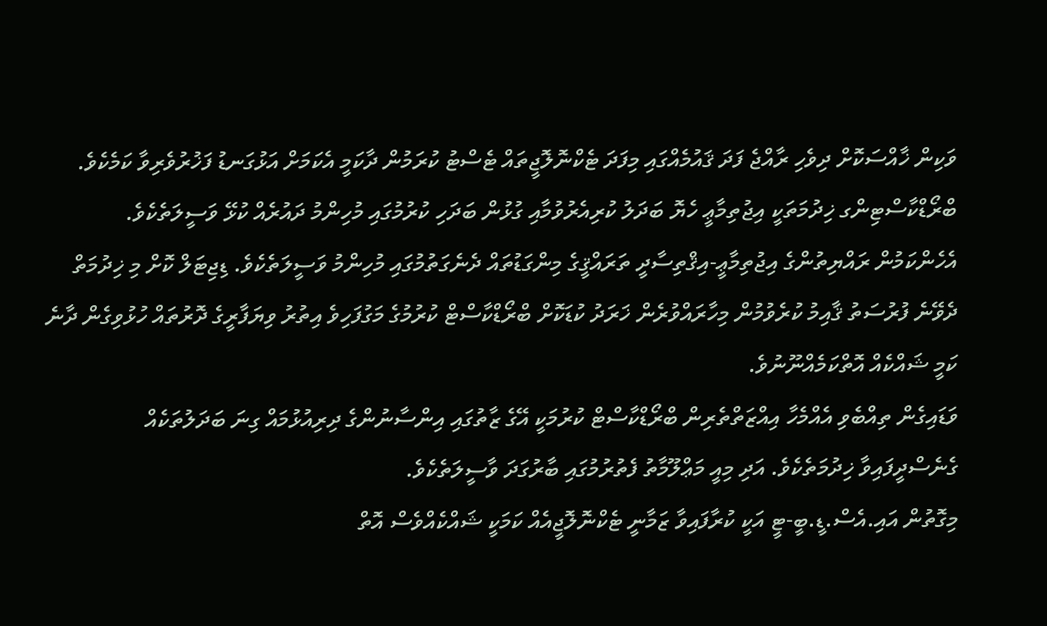ވަކިން ޚާއްސަކޮށް ދިވެހި ރާއްޖެ ފަދަ ޤައުމެއްގައި މިފަދަ ޓެކްނޮލޮޖީތައް ޓެސްޓު ކުރަމުން ދާކަމީ އެކަމަށް އަޅުގަނޑު ފަޚުރުވެރިވާ ކަމެކެވެ.
ބްރޯޑްކާސްޓިންގ ޚިދުމަތަކީ އިޖުތިމާޢީ ހެޔޮ ބަދަލު ކުރިއެރުވުމާއި ގުޅުން ބަދަހި ކުރުމުގައި މުހިންމު ދައުރެއް ކުޅޭ ވަސީލަތެކެވެ. އެހެންކަމުން ރައްޔިތުންގެ އިޖުތިމާޢީ-އިޤްތިސާދީ ތަރައްޤީގެ މިންގަޑުތައް ދެނެގަތުމުގައި މުހިންމު ވަސީލަތެކެވެ. ޑިޖިޓަލް ކޮށް މި ޚިދުމަތް ދެވޭނެ ފުރުސަތު ޤާއިމު ކުރެވުމުން މިހާރައްވުރެން ޚަރަދު ކުޑަކޮށް ބްރޯޑްކާސްޓް ކުރުމުގެ މަގުފަހިވެ އިތުރު ވިޔަފާރީގެ ދޮރުތައް ހުޅުވިގެން ދާނެ ކަމީ ޝައްކެއް އޮތްކަމެއްނޫނުވެ.
ވަޑައިގެން ތިއްބެވި އެއްމެހާ އިއްޒަތްތެރިން ބްރޯޑްކާސްޓް ކުރުމަކީ އޭގެ ޒާތުގައި އިންސާނުންގެ ދިރިއުޅުމައް ގިނަ ބަދަލުތަކެއް ގެނެސްދީފައިވާ ޚިދުމަތެކެވެ. އަދި މިއީ މަޢްލޫމާތު ފެތުރުމުގައި ބާރުގަދަ ވާސީލަތެކެވެ.
މިގޮތުން އައި.އެސް.ޑީ.ބީ-ޓީ އަކީ ކުރާފައިވާ ޒަމާނީ ޓެކްނޮލޮޖީއެއް ކަމަކީ ޝައްކެއްވެސް އޮތް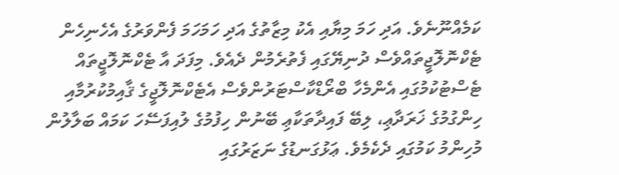ކަމެއްނޫނެވެ. އަދި ހަމަ މިޔާއި އެކު މިޒާތުގެ އަދި ހަމަހަމަ ފެންވަރުގެ އެހެނިހެން ޓެކްނޮލޮޖީތައްވެސް ދުނިޔޭގައި ފެތުރެމުން ދެއެވެ. މިފަދަ އާ ޓެކްނޮލޮޖީތައް ޓެސްޓުކުމުގައި އެންމެހާ ބްރޯޑްކާސްޓަރުންވެސް އެޓެކްނޮލޮޖީގެ ޤާއިމުކުރުމާއި ހިންގުމުގެ ޚަރަދާޢި، ލިބޭ ފައިދާތަކާޢި ބޭނުން ހިފުމުގެ ލުއިފަސޭހަ ކަމައް ބަލާލުން މުހިންމު ކަމުގައި ދެކެމެވެ. ޢަޅުގަނޑުގެ ނަޒަރުގައި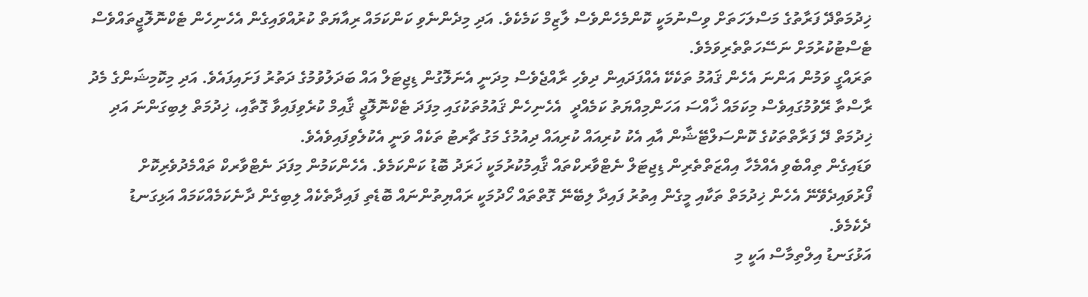ޚިދުމަތްދޭ ފަރާތުގެ މަސްލަހަތަށް ވިސްނުމަކީ ކޮންމެހެންވެސް ލާޒިމް ކަމެކެވެ. އަދި މިދެންނެވި ކަންކަމައް ރިއާޔަތް ކުރުއްވައިގެން އެހެނިހެން ޓެކްނޮލޮޖީތައްވެސް ޓެސްޓުކުރުމަށް ނަސޭހަތްތެރިވަމެވެ.
ތަރައްގީ ވަމުން އަންނަ އެހެން ޤައުމު ތަކެކޭ އެއްފަދައިން ދިވެހި ރާއްޖެވެސް މިދަނީ އެނަލޮގުން ޑިޖިޓަލް އައް ބަދަލުވުމުގެ ދަތުރު ފަށައިފައެވެ. އަދި މިކޮމިޝަންގެ މެދު ރާސްތާ ރޭވުމުގައިވެސް މިކަމައް ޚާއްސަ އަހަންމިއްޔަތު ކަމެއްދީ  އެހެނިހެން ޤައުމުތަކުގައި މިފަދަ ޓެކްނޮލޮޖީ ޤާއިމް ކުރެވިފައިވާ ގޮތާއި، ޚިދުމަތް ލިބިގަންނަ އަދި ޚިދުމަތް ދޭ ފަރާތްތަކުގެ ކޮންސަލްޓޭޝާން އާއި އެކު ކުރިއައް ކުރިއައް ދިއުމުގެ މަގު ޗާރޓު ތަކެއް ވަނީ އެކުލެވިފައިވެއެވެ.
ވަޑައިގެން ތިއްބެވި އެއްމެހާ އިއްޒަތްތެރިން ޑިޖިޓަލް ނެޓްވާރކްތައް ޤާއިމުކުރުމަކީ ޚަރަދު ބޮޑު ކަންކަމެވެ. އެހެންކަމުން މިފަދަ ނެޓްވާރކް ތައްމެދުވެރިކޮށް ފޯރުވައިދެވޭނޭ އެހެން ޚިދުމަތް ތަކާއި މީގެން އިތުރު ފައިދާ ލިބޭނޭ ގޮތްތައް ހޯދުމަކީ ރައްޔިތުންނައް ބޮޑެތި ފައިދާތެކެއް ލިބިގެން ދާނެކަމެއްކަމައް އަޅިގަނޑު ދެކެމެވެ.
އަޅުގަނޑު އިލްތިމާސް އަކީ މި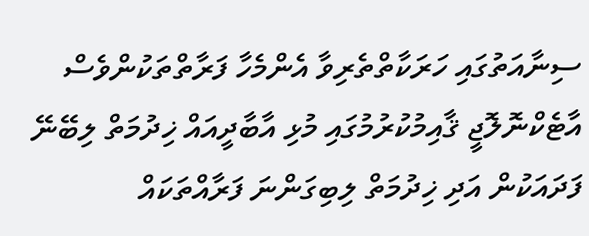ސިނާއަތުގައި ހަރަކާތްތެރިވާ އެންމެހާ ފަރާތްތަކުންވެސް އާޓެކްނޮލޮޖީ ޤާއިމުކުރުމުގައި މުޅި އާބާދީއައް ޚިދުމަތް ލިބޭނޭ ފަދައަކުން އަދި ޚިދުމަތް ލިބިގަންނަ ފަރާއްތަކައް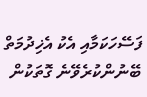ފަސޭހަކަމާއި އެކު އެޚިދުމަތް ބޭނުންކުރެވޭނެ ގޮތަކުން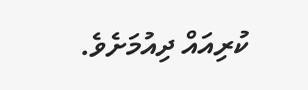ކުރިއައް ދިއުމަށެވެ.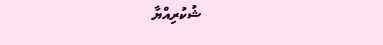ޝުކުރިއްޔާ